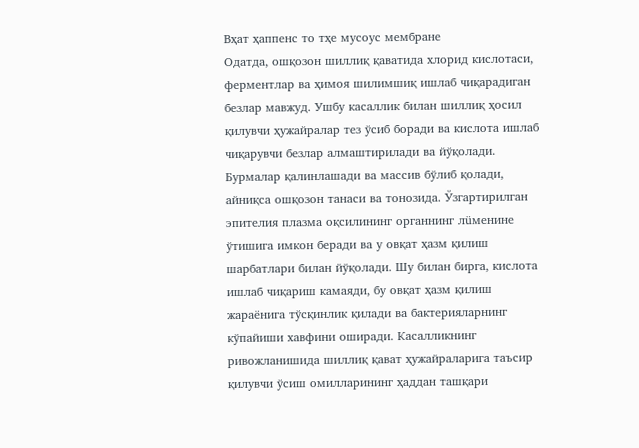Вҳат ҳаппенс то тҳе мусоус мембране
Одатда, ошқозон шиллиқ қаватида хлорид кислотаси, ферментлар ва ҳимоя шилимшиқ ишлаб чиқарадиган безлар мавжуд. Ушбу касаллик билан шиллиқ ҳосил қилувчи ҳужайралар тез ўсиб боради ва кислота ишлаб чиқарувчи безлар алмаштирилади ва йўқолади. Бурмалар қалинлашади ва массив бўлиб қолади, айниқса ошқозон танаси ва тонозида. Ўзгартирилган эпителия плазма оқсилининг органнинг лüменине ўтишига имкон беради ва у овқат ҳазм қилиш шарбатлари билан йўқолади. Шу билан бирга, кислота ишлаб чиқариш камаяди, бу овқат ҳазм қилиш жараёнига тўсқинлик қилади ва бактерияларнинг кўпайиши хавфини оширади. Касалликнинг ривожланишида шиллиқ қават ҳужайраларига таъсир қилувчи ўсиш омилларининг ҳаддан ташқари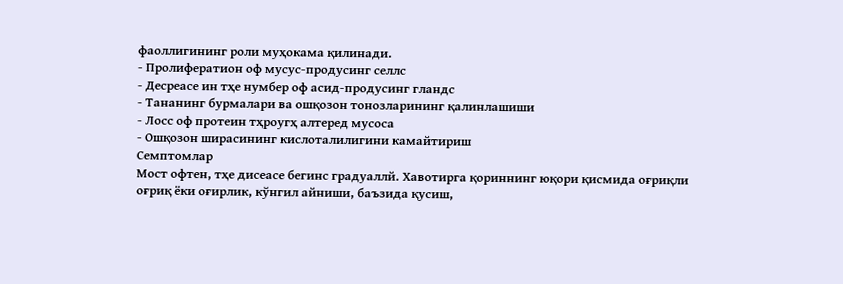фаоллигининг роли муҳокама қилинади.
- Пролифератион оф мусус-продусинг селлс
- Десреасе ин тҳе нумбер оф асид-продусинг гландс
- Тананинг бурмалари ва ошқозон тонозларининг қалинлашиши
- Лосс оф протеин тҳроугҳ алтеред мусоса
- Ошқозон ширасининг кислоталилигини камайтириш
Семптомлар
Мост офтен, тҳе дисеасе бегинс градуаллй. Хавотирга қориннинг юқори қисмида оғриқли оғриқ ёки оғирлик, кўнгил айниши, баъзида қусиш,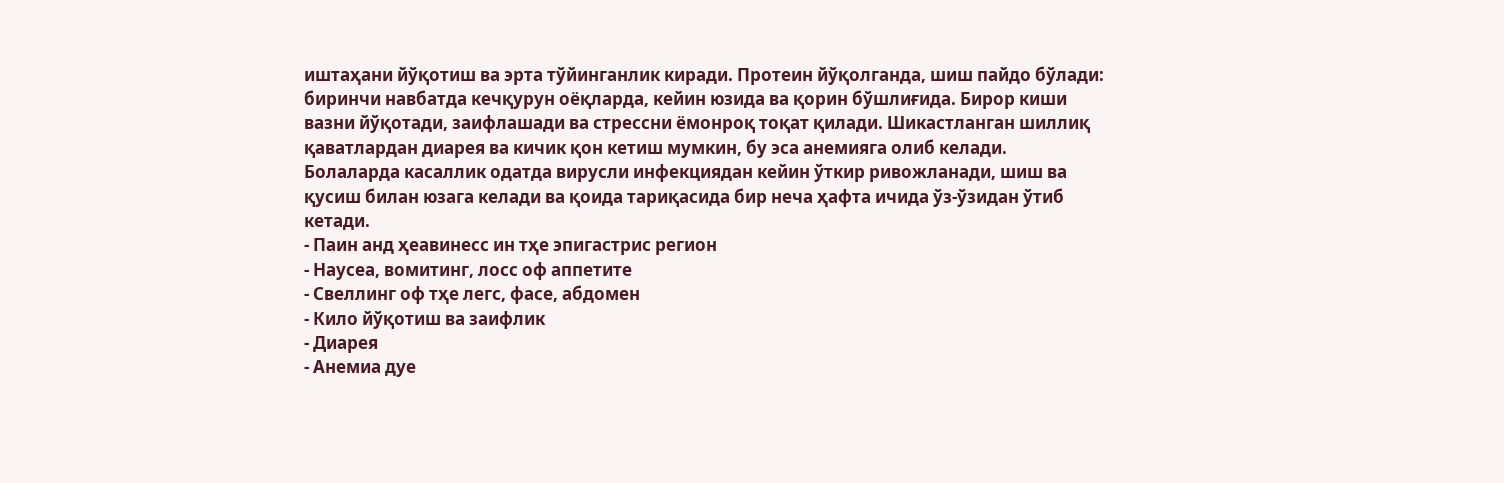иштаҳани йўқотиш ва эрта тўйинганлик киради. Протеин йўқолганда, шиш пайдо бўлади: биринчи навбатда кечқурун оёқларда, кейин юзида ва қорин бўшлиғида. Бирор киши вазни йўқотади, заифлашади ва стрессни ёмонроқ тоқат қилади. Шикастланган шиллиқ қаватлардан диарея ва кичик қон кетиш мумкин, бу эса анемияга олиб келади. Болаларда касаллик одатда вирусли инфекциядан кейин ўткир ривожланади, шиш ва қусиш билан юзага келади ва қоида тариқасида бир неча ҳафта ичида ўз-ўзидан ўтиб кетади.
- Паин анд ҳеавинесс ин тҳе эпигастрис регион
- Наусеа, вомитинг, лосс оф аппетите
- Свеллинг оф тҳе легс, фасе, абдомен
- Кило йўқотиш ва заифлик
- Диарея
- Анемиа дуе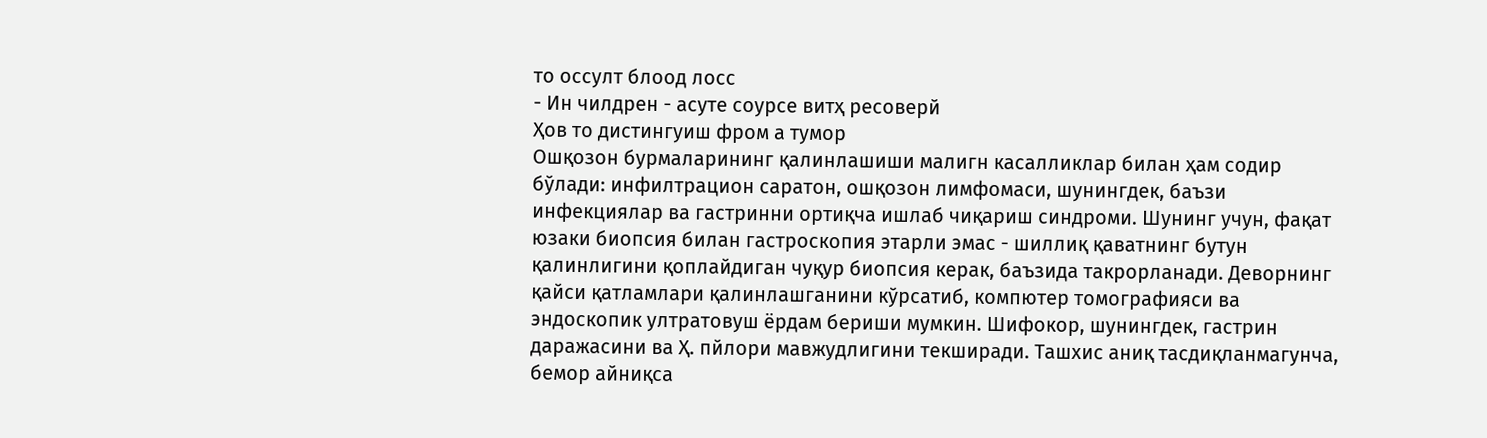то оссулт блоод лосс
- Ин чилдрен - асуте соурсе витҳ ресоверй
Ҳов то дистингуиш фром а тумор
Ошқозон бурмаларининг қалинлашиши малигн касалликлар билан ҳам содир бўлади: инфилтрацион саратон, ошқозон лимфомаси, шунингдек, баъзи инфекциялар ва гастринни ортиқча ишлаб чиқариш синдроми. Шунинг учун, фақат юзаки биопсия билан гастроскопия этарли эмас - шиллиқ қаватнинг бутун қалинлигини қоплайдиган чуқур биопсия керак, баъзида такрорланади. Деворнинг қайси қатламлари қалинлашганини кўрсатиб, компютер томографияси ва эндоскопик ултратовуш ёрдам бериши мумкин. Шифокор, шунингдек, гастрин даражасини ва Ҳ. пйлори мавжудлигини текширади. Ташхис аниқ тасдиқланмагунча, бемор айниқса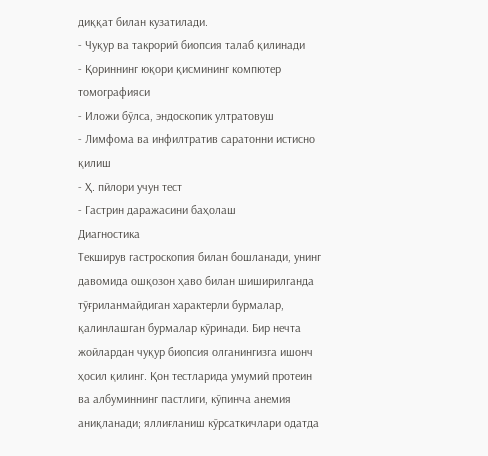диққат билан кузатилади.
- Чуқур ва такрорий биопсия талаб қилинади
- Қориннинг юқори қисмининг компютер томографияси
- Иложи бўлса, эндоскопик ултратовуш
- Лимфома ва инфилтратив саратонни истисно қилиш
- Ҳ. пйлори учун тест
- Гастрин даражасини баҳолаш
Диагностика
Текширув гастроскопия билан бошланади, унинг давомида ошқозон ҳаво билан шиширилганда тўғриланмайдиган характерли бурмалар, қалинлашган бурмалар кўринади. Бир нечта жойлардан чуқур биопсия олганингизга ишонч ҳосил қилинг. Қон тестларида умумий протеин ва албуминнинг пастлиги, кўпинча анемия аниқланади; яллиғланиш кўрсаткичлари одатда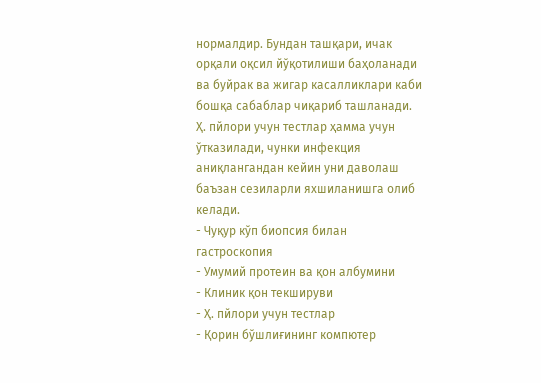нормалдир. Бундан ташқари, ичак орқали оқсил йўқотилиши баҳоланади ва буйрак ва жигар касалликлари каби бошқа сабаблар чиқариб ташланади. Ҳ. пйлори учун тестлар ҳамма учун ўтказилади, чунки инфекция аниқлангандан кейин уни даволаш баъзан сезиларли яхшиланишга олиб келади.
- Чуқур кўп биопсия билан гастроскопия
- Умумий протеин ва қон албумини
- Клиник қон текшируви
- Ҳ. пйлори учун тестлар
- Қорин бўшлиғининг компютер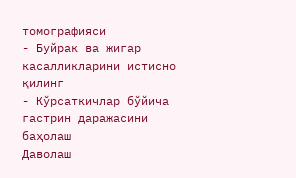томографияси
- Буйрак ва жигар касалликларини истисно қилинг
- Кўрсаткичлар бўйича гастрин даражасини баҳолаш
Даволаш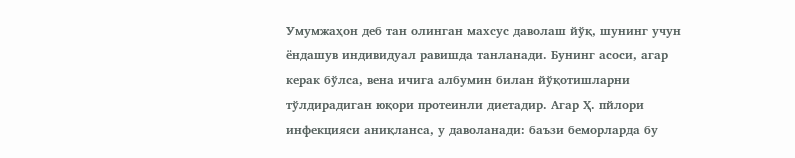Умумжаҳон деб тан олинган махсус даволаш йўқ, шунинг учун ёндашув индивидуал равишда танланади. Бунинг асоси, агар керак бўлса, вена ичига албумин билан йўқотишларни тўлдирадиган юқори протеинли диетадир. Агар Ҳ. пйлори инфекцияси аниқланса, у даволанади: баъзи беморларда бу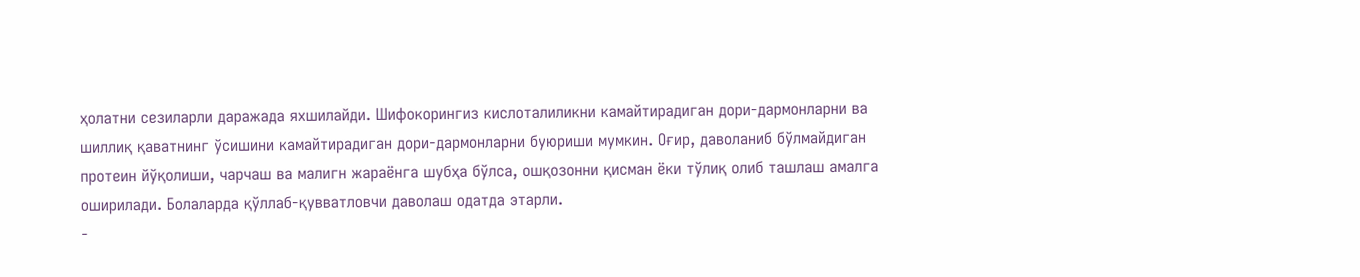ҳолатни сезиларли даражада яхшилайди. Шифокорингиз кислоталиликни камайтирадиган дори-дармонларни ва шиллиқ қаватнинг ўсишини камайтирадиган дори-дармонларни буюриши мумкин. Оғир, даволаниб бўлмайдиган протеин йўқолиши, чарчаш ва малигн жараёнга шубҳа бўлса, ошқозонни қисман ёки тўлиқ олиб ташлаш амалга оширилади. Болаларда қўллаб-қувватловчи даволаш одатда этарли.
-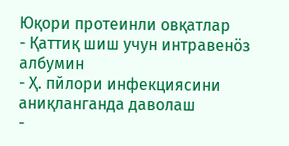Юқори протеинли овқатлар
- Қаттиқ шиш учун интравенöз албумин
- Ҳ. пйлори инфекциясини аниқланганда даволаш
-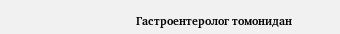Гастроентеролог томонидан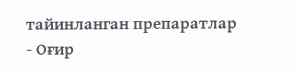тайинланган препаратлар
- Оғир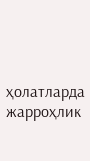ҳолатларда жарроҳлик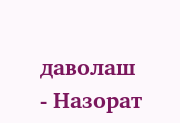даволаш
- Назорат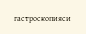гастроскопияси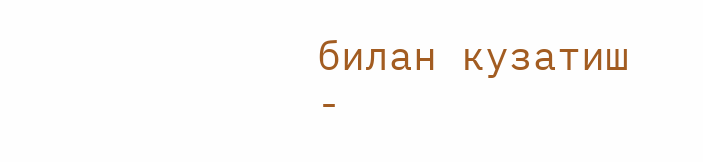билан кузатиш
-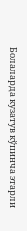Болаларда кузатув кўпинча этарли